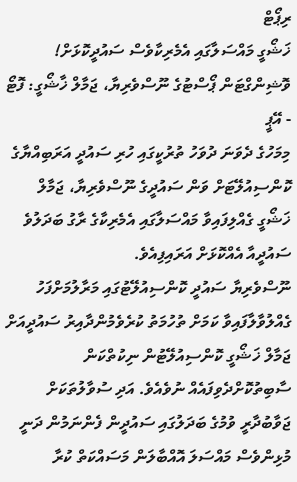ރިޕޯޓް
ޚަޝޯގީ މައްސަލާގައި އެމެރިކާވެސް ސައުދީކޮޅަށް!
ވޮޝިންގްޓަން ޕޯސްޓުގެ ނޫސްވެރިޔާ، ޖަމާލް ޚާޝޯގީ: ފޮޓޯ - އޭޕީ
މިމަހުގެ ދެވަނަ ދުވަހު ތުރުކީގައި ހުރި ސައުދީ އަރަބިއްޔާގެ ކޮންސިއުލޭޓަށް ވަން ސައުދީގެ ނޫސްވެރިޔާ، ޖަމާލް ޚަޝޯގީ ގެއްލިފައިވާ މައްސަލާގައި އެމެރިކާގެ ރާގު ބަދަލުވެ ސައުދީއާ އެއްކޮޅަށް އަރައިފިއެވެ.
ނޫސްވެރިޔާ ސައުދީ ކޮންސިއުލޭޓުގައި މަރާލުމަށްފަހު ގެއްލުވާލާފައިވާ ކަމަށް ތުހުމަތު ކުރެވެމުންދާއިރު ސައުދީއަށް ޖަމާލް ޚަޝޯގީ ކޮންސިއުލޭޓުން ނިކުތްކަން ސާބިތުކޮށްދެވިފައެއް ނުވެއެވެ. އަދި ސުވާލުތަކަށް ޖަވާބުދާރީ ވުމުގެ ބަދަލުގައި ސައުދީން ފެންނަމުން ދަނީ މުޅިންވެސް މައްސަލަ އޮއްބާލަން މަސައްކަތް ކުރާ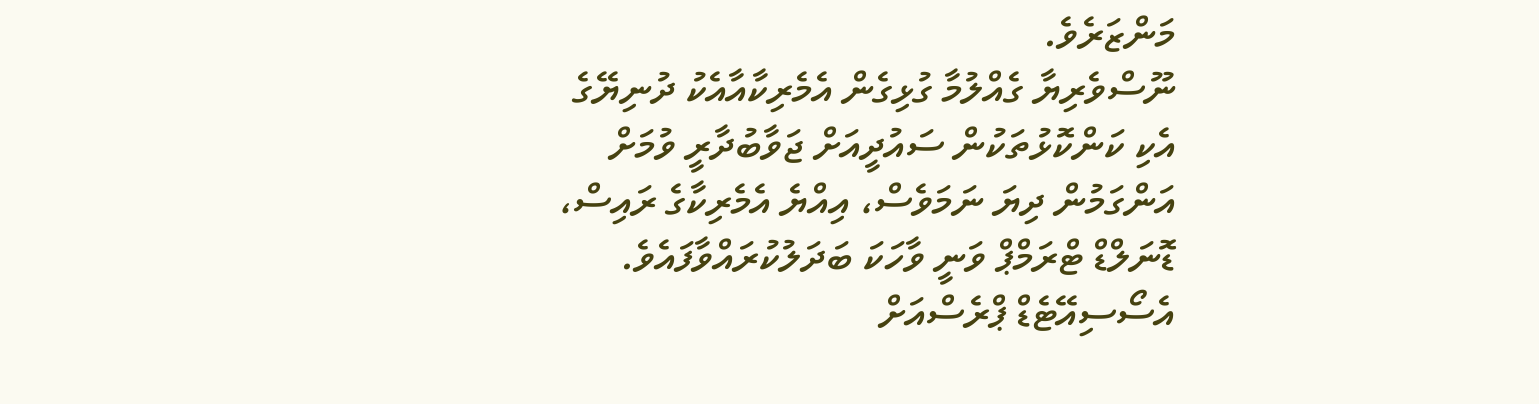މަންޒަރެވެ.
ނޫސްވެރިޔާ ގެއްލުމާ ގުޅިގެން އެމެރިކާއާއެކު ދުނިޔޭގެ އެކި ކަންކޮޅުތަކުން ސައުދީއަށް ޖަވާބުދާރީ ވުމަށް އަންގަމުން ދިޔަ ނަމަވެސް، އިއްޔެ އެމެރިކާގެ ރައިސް، ޑޮނަލްޑް ޓްރަމްޕް ވަނީ ވާހަކަ ބަދަލުކުރައްވާފައެވެ.
އެސޯސިއޭޓެޑް ޕްރެސްއަށް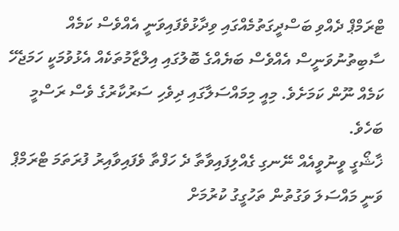ޓްރަމްޕް ދެއްވި ބަސްދީގަތުމެއްގައި ވިދާޅުވެފައިވަނީ އެއްވެސް ކަމެއް ސާބިތުނުވަނީސް އެއްވެސް ބަޔެއްގެ ބޮލުގައި އިލްޒާމުތަކެއް އެޅުވުމަކީ ހަމަޖެހޭ ކަމެއް ނޫން ކަމަށެވެ. މިއީ މިމައްސަލާގައި ދިވެހި ސަރުކާރުގެ ވެސް ރަސްމީ ބަހެވެ.
ޚާޝޯގީ ވީނުވީއެއް ނޭނގި ގެއްލިފައިވާތާ ދެ ހަފްތާ ވެފައިވާއިރު ފުރަތަމަ ޓްރަމްޕް ވަނީ މައްސަލަ ވަގުތުން ތަހުގީގު ކުރުމަށް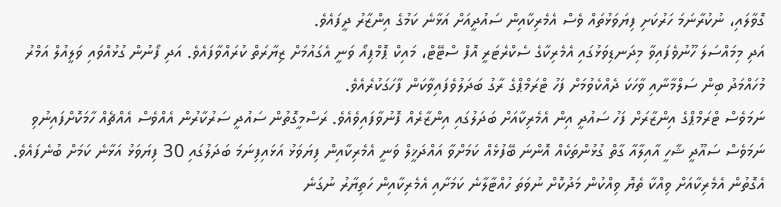ގޮވާލައި، ނުކުރާނަމަ ހަރުކަށި ފިޔަވަޅުތައް ވެސް އެމެރިކާއިން ސައުދީއަށް އަޅާނެ ކަމުގެ އިންޒާރު ދީފައެވެ.
އަދި މިމައްސަލަ ހޫނުވެފައިވާ މިދަނޑިވަޅުގައި އެމެރިކާގެ ސެކްރެޓަރީ އޮފް ސްޓޭޓް، މައިކް ޕޮމްޕިއޯ ވަނީ އެގައުމަށް ޒިޔާރަތް ކުރައްވާފައެވެ. އަދި ފޯނުން ގުޅުއްވައި ވަލީއުލް އަމްރު މުހައްމަދު ބިން ސަލްމާނާއި ވާހަކަ ދެއްކެވުމަށް ފަހު ޓްރަމްޕްގެ ރާގު ބަދަލުވެފައިވާކަން ފާހަގަކުރެއެވެ.
ނަމަވެސް ޓްރަމްޕްގެ އިންޒާރަށް ފަހު ސައުދީ އިން އެމެރިކާއަށް ބަދަލުގައި އިންޒާރެއް ފޮނުވާފައިވެއެވެ. ރަސްމީގޮތުން ސައުދީ ސަރުކާރުން އެއްވެސް އެއްޗެއް ހާމަކޮށްފައިނުވި ނަމަވެސް ސައޫދީ ޝާހީ އާއިލާއާ ގާތް ގުޅުންތަކެއް އޮންނަ ބޭފުޅެއް ކަމަށްވާ އައްދަޚީލް ވަނީ އެމެރިކާއިން ފިޔަވަޅު އަޅައިފިނަމަ ބަދަލުގައި 30 ފިޔަވަޅު އަޅާނެ ކަމަށް ބުނެފައެވެ.
އެގޮތުން އެމެރިކާއަށް ވިއްކާ ތެޔޮ ވިއްކުން މަދުކޮށް ނުވަތަ ހުއްޓާލާނެ ކަމަށާއި އެމެރިކާއިން ހަތިޔާރު ނުގަނެ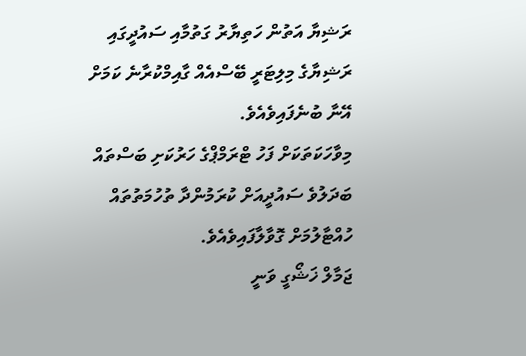ރަޝިޔާ އަތުން ހަތިޔާރު ގަތުމާއި ސައުދީގައި ރަޝިޔާގެ މިލިޓަރީ ބޭސްއެއް ގާއިމްކުރާނެ ކަމަށް އޭނާ ބުނެފައިވެއެވެ.
މިވާހަކަތަކަށް ފަހު ޓްރަމްޕްގެ ހަރުކަށި ބަސްތައް ބަދަލުވެ ސައުދީއަށް ކުރަމުންދާ ތުހުމަތުތައް ހުއްޓާލުމަށް ގޮވާލާފައިވެއެވެ.
ޖަމާލް ޚަޝޯގީ ވަނީ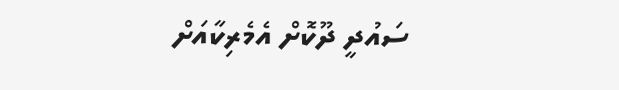ސައުދީ ދޫކޮށް އެމެރިކާއަށް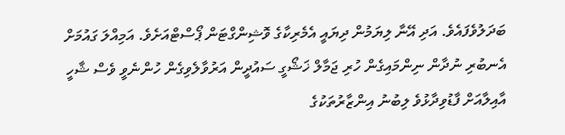ބަދަލުވެފައެވެ. އަދި އޭނާ ލިޔަމުން ދިޔައީ އެމެރިކާގެ ވޮޝިންގްޓަން ޕޯސްޓްއަށެވެ. އަމިއްލަ ގައުމަށް އެނބުރި ނުދާން ނިންމައިގެން ހުރި ޖަމާލް ޚަޝޯގީ ސައުދީން އަރުވާލެވިގެން ހުންނެވީ ވެސް ޝާހީ އާއިލާއަށް ފާޑުވިދާޅުވެ ލިބުނު އިންޒާރުތަކުގެ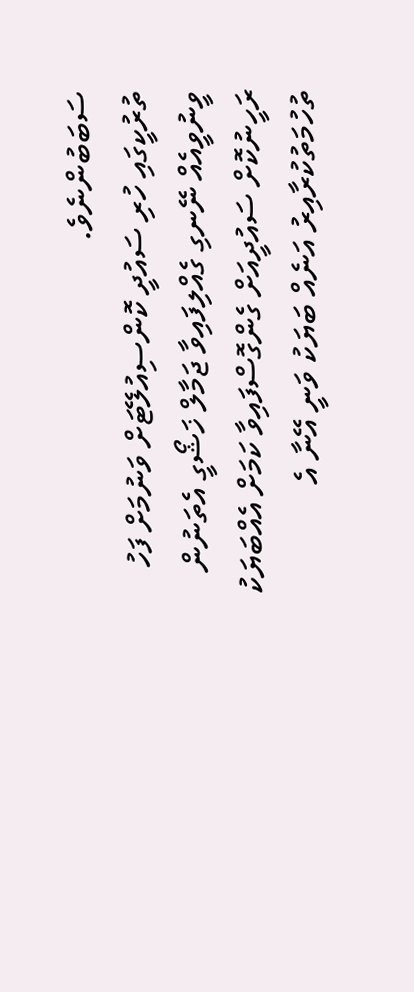ސަބަބުންނެވެ.
ތުރުކީގައި ހުރި ސައުދީ ކޮންސިއުލޭޓަށް ވަނުމަށް ފަހު ވީނުވީއެއް ނޭނގި ގެއްލިފައިވާ ޖަމާލް ޚަޝޯގީ އެތަނުން ރަހީނުކޮށް ސައުދީއަށް ގެންގޮސްފައިވާ ކަމަށް އެއްބަޔަކު ތުހުމަތުކުރާއިރު އަނެއް ބަޔަކު ވަނީ އޭނާ އެ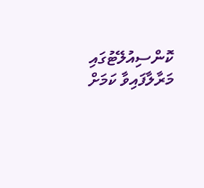ކޮންސިއުލޭޓުގައި މަރާލާފައިވާ ކަމަށް